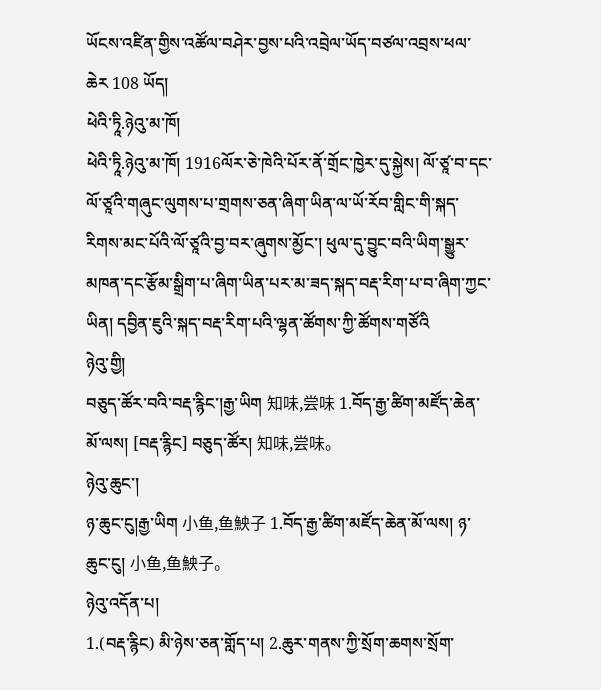ཡོངས་འཛིན་གྱིས་འཚོལ་བཤེར་བྱས་པའི་འབྲེལ་ཡོད་བཙལ་འབྲས་ཕལ་ཆེར 108 ཡོད།
ཕེའི་ཏཱི.ཉེའུ་མ་ཁོ།
ཕེའི་ཏཱི.ཉེའུ་མ་ཁོ། 1916ལོར་ཅེ་ཁེའི་པོར་ནོ་གྲོང་ཁྱེར་དུ་སྐྱེས། ལོ་ཙཱ་བ་དང་ལོ་ཙཱའི་གཞུང་ལུགས་པ་གྲགས་ཅན་ཞིག་ཡིན་ལ་ཡོ་རོབ་གླིང་གི་སྐད་རིགས་མང་པོའི་ལོ་ཙཱའི་བྱ་བར་ཞུགས་མྱོང་། ཕུལ་དུ་བྱུང་བའི་ཡིག་སྒྱུར་མཁན་དང་རྩོམ་སྒྲིག་པ་ཞིག་ཡིན་པར་མ་ཟད་སྐད་བརྡ་རིག་པ་བ་ཞིག་ཀྱང་ཡིན། དབྱིན་ཇུའི་སྐད་བརྡ་རིག་པའི་ལྷན་ཚོགས་ཀྱི་ཚོགས་གཙོའི
ཉེའུ་གྱི།
བཅུད་ཚོར་བའི་བརྡ་རྙིང་།རྒྱ་ཡིག 知味,尝味 1.བོད་རྒྱ་ཚིག་མཛོད་ཆེན་མོ་ལས། [བརྡ་རྙིང] བཅུད་ཚོར། 知味,尝味。
ཉེའུ་ཆུང་།
ཉ་ཆུང་ངུ།རྒྱ་ཡིག 小鱼,鱼䱀子 1.བོད་རྒྱ་ཚིག་མཛོད་ཆེན་མོ་ལས། ཉ་ཆུང་ངུ། 小鱼,鱼䱀子。
ཉེའུ་འདོན་པ།
1.(བརྡ་རྙིང) མི་ཉེས་ཅན་གློད་པ། 2.ཆུར་གནས་ཀྱི་སྲོག་ཆགས་སྲོག་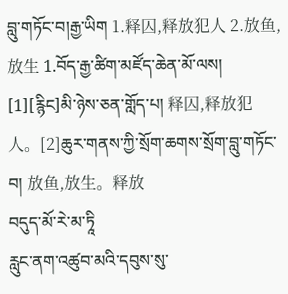བླུ་གཏོང་བ།རྒྱ་ཡིག 1.释囚,释放犯人 2.放鱼,放生 1.བོད་རྒྱ་ཚིག་མཛོད་ཆེན་མོ་ལས། [1][རྙིང]མི་ཉེས་ཅན་གློད་པ། 释囚,释放犯人。[2]ཆུར་གནས་ཀྱི་སྲོག་ཆགས་སྲོག་བླུ་གཏོང་བ། 放鱼,放生。释放
བདུད་མོ་རེ་མ་ཏཱི
རླུང་ནག་འཚུབ་མའི་དབུས་སུ་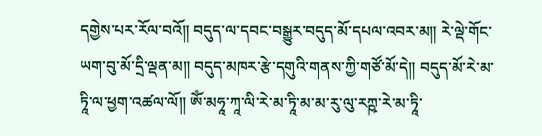དགྱེས་པར་རོལ་བའོ༎ བདུད་ལ་དབང་བསྒྱུར་བདུད་མོ་དཔལ་འབར་མ༎ རེ་ལྡེ་གོང་ཡག་བུ་མོ་དྲི་ལྡན་མ༎ བདུད་མཁར་རྩེ་དགུའི་གནས་ཀྱི་གཙོ་མོ་དེ༎ བདུད་མོ་རེ་མ་ཏཱི་ལ་ཕྱག་འཚལ་ལོ༎ ཨོཾ་མཧཱ་ཀཱ་ལི་རེ་མ་ཏཱི་མ་མ་རུ་ལུ་རཀྵ་རེ་མ་ཏཱི་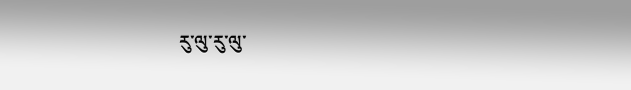རུ་ལུ་རུ་ལུ་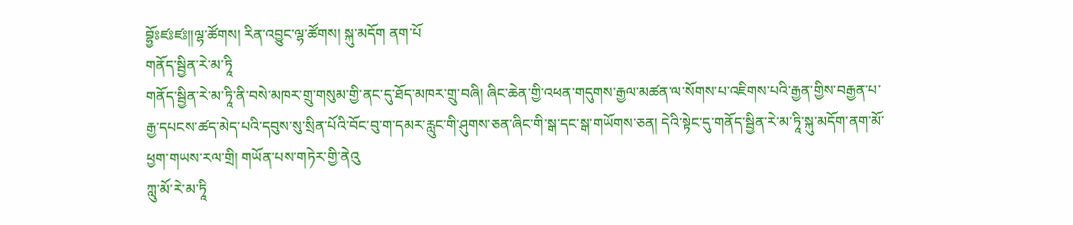བྷྱོཿཛཿཛཿ༎ལྷ་ཚོགས། རིན་འབྱུང་ལྷ་ཚོགས། སྐུ་མདོག ནག་པོ
གནོད་སྦྱིན་རེ་མ་ཏཱི
གནོད་སྦྱིན་རེ་མ་ཏཱི་ནི་བསེ་མཁར་གྲུ་གསུམ་གྱི་ནང་དུ་ཐོད་མཁར་གྲུ་བཞི། ཞིང་ཆེན་གྱི་འཕན་གདུགས་རྒྱལ་མཚན་ལ་སོགས་པ་འཇིགས་པའི་རྒྱན་གྱིས་བརྒྱན་པ་རྒྱ་དཔངས་ཚད་མེད་པའི་དབུས་སུ་སྲིན་པོའི་བོང་བུ་ག་དམར་རླུང་གི་ཤུགས་ཅན་ཞིང་གི་སྒ་དང་སྒ་གཡོགས་ཅན། དེའི་སྟེང་དུ་གནོད་སྦྱིན་རེ་མ་ཏཱི་སྐུ་མདོག་ནག་མོ་ཕྱག་གཡས་རལ་གྲི། གཡོན་པས་གཏེར་གྱི་ནེའུ
ཀླུ་མོ་རེ་མ་ཏཱི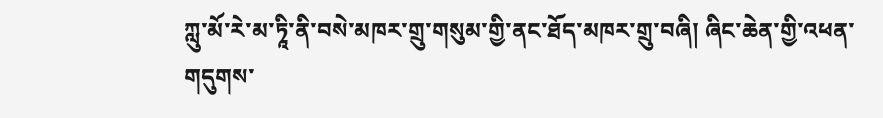ཀླུ་མོ་རེ་མ་ཏཱི་ནི་བསེ་མཁར་གྲུ་གསུམ་གྱི་ནང་ཐོད་མཁར་གྲུ་བཞི། ཞིང་ཆེན་གྱི་འཕན་གདུགས་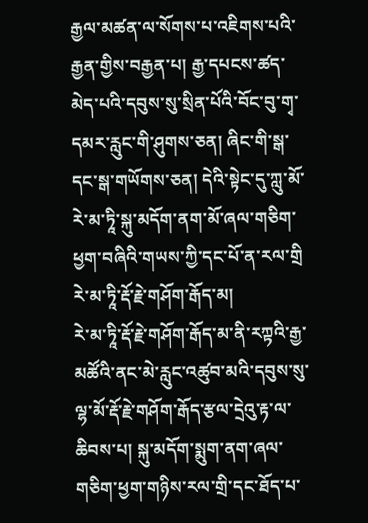རྒྱལ་མཚན་ལ་སོགས་པ་འཇིགས་པའི་རྒྱན་གྱིས་བརྒྱན་པ། རྒྱ་དཔངས་ཚད་མེད་པའི་དབུས་སུ་སྲིན་པོའི་བོང་བུ་གྭ་དམར་རླུང་གི་ཤུགས་ཅན། ཞིང་གི་སྒ་དང་སྒ་གཡོགས་ཅན། དེའི་སྟེང་དུ་ཀླུ་མོ་རེ་མ་ཏཱི་སྐུ་མདོག་ནག་མོ་ཞལ་གཅིག་ཕྱག་བཞིའི་གཡས་ཀྱི་དང་པོ་ན་རལ་གྲི
རེ་མ་ཏཱི་རྡོ་རྗེ་གཤོག་རྒོད་མ།
རེ་མ་ཏཱི་རྡོ་རྗེ་གཤོག་རྒོད་མ་ནི་རཀྟའི་རྒྱ་མཚོའི་ནང་མེ་རླུང་འཚུབ་མའི་དབུས་སུ་ལྷ་མོ་རྡོ་རྗེ་གཤོག་རྒོད་རྩལ་དྲེའུ་རྟ་ལ་ཆིབས་པ། སྐུ་མདོག་སྨུག་ནག་ཞལ་གཅིག་ཕྱག་གཉིས་རལ་གྲི་དང་ཐོད་པ་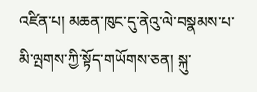འཛིན་པ། མཆན་ཁུང་དུ་ནེའུ་ལེ་བསྣམས་པ་མི་ལྤགས་ཀྱི་སྟོད་གཡོགས་ཅན། སྐུ་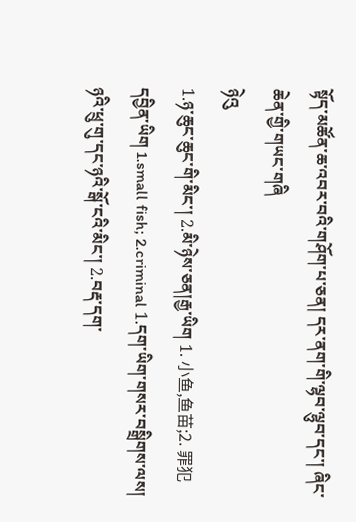སྟོད་མཚོན་ཆ་འབར་བའི་གཤོག་པ་ཅན། དར་ནག་གི་ལྷབ་ལྷུབ་དང་། ཞིང་ཆེན་གྱི་གཡང་གཞི
ཉེའུ
1.ཉ་ཆུང་ཆུང་གི་མིང་། 2.མི་ཉེས་ཅན།རྒྱ་ཡིག 1. 小鱼,鱼苗;2. 罪犯 དབྱིན་ཡིག 1.small fish; 2.criminal 1.དག་ཡིག་གསར་བསྒྲིགས་ལས། ཉའི་ཕྲུ་གུ་དང་ཉའི་སྒོ་ངའི་མིང་། 2.བརྡ་དག་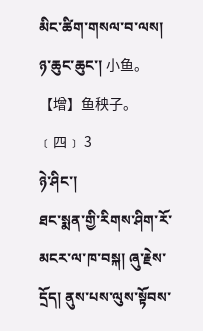མིང་ཚིག་གསལ་བ་ལས། ཉ་ཆུང་ཆུང་། 小鱼。【增】鱼秧子。﹝四﹞ 3
ཉེ་ཤིང་།
ཐང་སྨན་གྱི་རིགས་ཤིག་རོ་མངར་ལ་ཁ་བསྐ། ཞུ་རྗེས་དྲོད། ནུས་པས་ལུས་སྟོབས་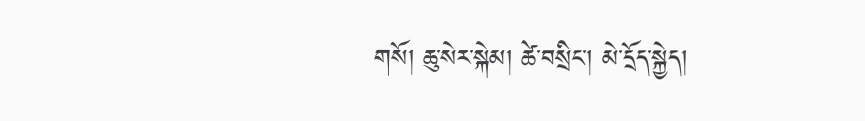གསོ། ཆུ་སེར་སྐེམ། ཚེ་བསྲིང་། མེ་དྲོད་སྐྱེད།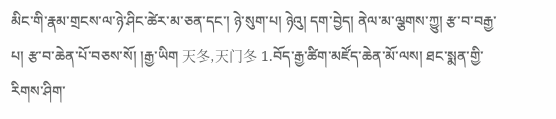མིང་གི་རྣམ་གྲངས་ལ་ཉེ་ཤིང་ཚེར་མ་ཅན་དང་། ཉེ་སུག་པ། ཉེའུ། དག་བྱེད། ནེལ་མ་ལྕགས་ཀྱུ། རྩ་བ་བརྒྱ་པ། རྩ་བ་ཆེན་པོ་བཅས་སོ། །རྒྱ་ཡིག 天冬,天门冬 1.བོད་རྒྱ་ཚིག་མཛོད་ཆེན་མོ་ལས། ཐང་སྨན་གྱི་རིགས་ཤིག་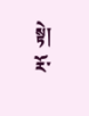སྟེ། རོ་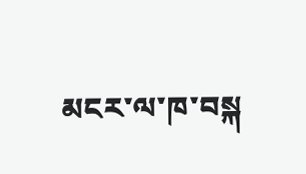མངར་ལ་ཁ་བསྐ